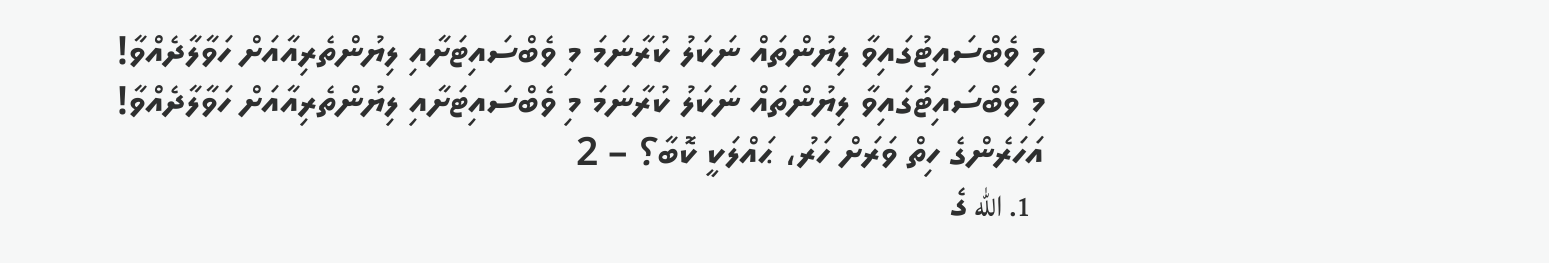މި ވެބްސައިޓުގައިވާ ލިޔުންތައް ނަކަލު ކުރާނަމަ މި ވެބްސައިޓަށާއި ލިޔުންތެރިއާއަށް ހަވާލާދެއްވާ!
މި ވެބްސައިޓުގައިވާ ލިޔުންތައް ނަކަލު ކުރާނަމަ މި ވެބްސައިޓަށާއި ލިޔުންތެރިއާއަށް ހަވާލާދެއްވާ!
އަހަރެންގެ ހިތް ވަރަށް ހަރު، ޙައްލަކީ ކޮބާ؟ – 2
  1. الله ގެ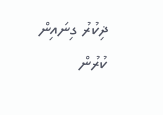ޛިކުރު ގިނައިން ކުރުން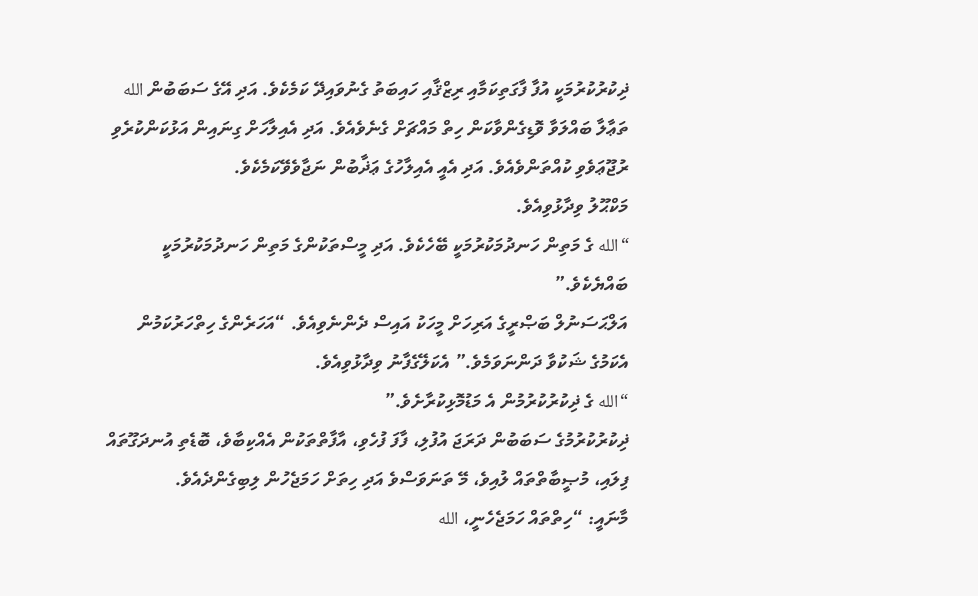ޛިކުރުކުރުމަކީ އުފާ ފާގަތިކަމާއި ރިޒްޤާއި ހައިބަތު ގެނުވައިދޭ ކަމެކެވެ. އަދި އޭގެ ސަބަބުން الله ތަޢާލާ ބައްލަވާ ވޮޑިގެންވާކަން ހިތް މައްޗަށް ގެނެވެއެވެ. އަދި އެއިލާހަށް ގިނައިން އަޅުކަންކުރެވި ރުޖޫޢަވެވި ކުއްތަންވެއެވެ. އަދި އެއީ އެއިލާހުގެ ޢަޛާބުން ނަޖާވެވޭކަމެކެވެ.
މަކްޙޫލު ވިދާޅުވިއެވެ.
“الله ގެ މަތިން ހަނދުމަކުރުމަކީ ބޭހެކެވެ. އަދި މީސްތަކުންގެ މަތިން ހަނދުމަކުރުމަކީ ބައްޔެކެވެ.”
އަލްޙަސަނުލް ބަޞްރީގެ އަރިހަށް މީހަކު އައިސް ދެންނެވިއެވެ. “އަހަރެންގެ ހިތްހަރުކަމުން އެކަމުގެ ޝަކުވާ ދަންނަވަމެވެ.” އެކަލޭގެފާނު ވިދާޅުވިއެވެ.
“الله ގެ ޛިކުރުކުރުމުން އެ މަޑުމޮޅިކުރާށެވެ.”
ޛިކުރުކުރުމުގެ ސަބަބުން ދަރަޖަ އުފުލި، ފާފަ ފުހެވި، އާފާތްތަކުން އެއްކިބާވެ، ބޮޑެތި އުނދަގޫތައް ފިލައި، މުޞީބާތްތައް ލުއިވެ، މޭ ތަނަވަސްވެ އަދި ހިތަށް ހަމަޖެހުން ލިބިގެންދެއެވެ.
މާނައީ: “ހިތްތައް ހަމަޖެހެނީ، الله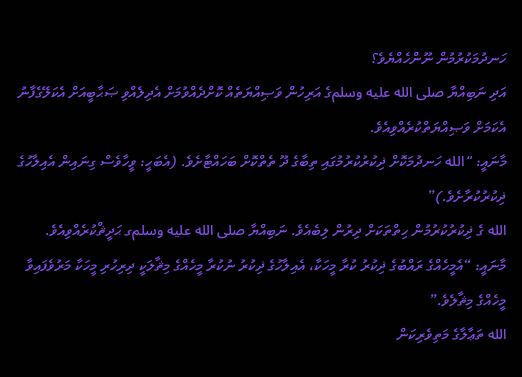ހަނދުމަކުރުމުން ނޫންހެއްޔެވެ؟
އަދި ނަބިއްޔާ صلى الله عليه وسلمގެ އަރިހުން ވަޞިއްޔަތެއް ކޮށްދެއްވުމަށް އެދިލެއްވި ޞަޙާބީއަށް އެކަލޭގެފާނު އެކަމަށް ވަޞިއްޔަތްކުރެއްވިއެވެ.
މާނައީ: “الله ހަނދުމަކޮށް ޛިކުރުކުރުމުގައި ތިބާގެ ދޫ ތެތްކޮށް ބަހައްޓާށެވެ. (އެބަހީ: ވީހާވެސް ގިނައިން އެއިލާހުގެ ޛިކުރުކުރާށެވެ.)”
الله ގެ ޛިކުރުކުރުމުން ހިތްތަކަށް ދިރުން ލިބެއެވެ. ނަބިއްޔާ صلى الله عليه وسلمގ ޙަދީޘްކުރެއްވިއެވެ.
މާނައީ: “އެމީހެއްގެ ރައްބުގެ ޛިކުރު ކުރާ މީހަކާ، އެއިލާހުގެ ޛިކުރު ނުކުރާ މީހެއްގެ މިޘާލަކީ ދިރިހުރި މީހަކާ މަރުވެފައިވާ މީހެއްގެ މިޘާލެވެ.”
الله ތަޢާލާގެ މަތިވެރިކަން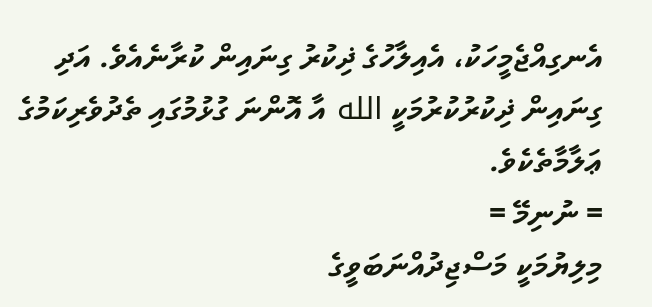އެނގިއްޖެމީހަކު، އެއިލާހުގެ ޛިކުރު ގިނައިން ކުރާނެއެވެ. އަދި ގިނައިން ޛިކުރުކުރުމަކީ الله އާ އޮންނަ ގުޅުމުގައި ތެދުވެރިކަމުގެ ޢަލާމާތެކެވެ.
= ނުނިމޭ =
މިލިޔުމަކީ މަސްޖިދުއްނަބަވީގެ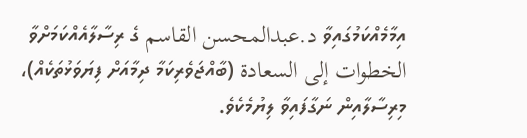އިމާމެއްކަމުގައިވާ د.عبدالمحسن القاسم ގެ ރިސާލާއެއްކަމަށްވާ الخطوات إلى السعادة (ބާއްޖަވެރިކަމާ ދިމާއަށް ފިޔަވަޅުތަކެއް)، މިރިސާލާއިން ނަގާފައިވާ ލިޔުމެކެވެ.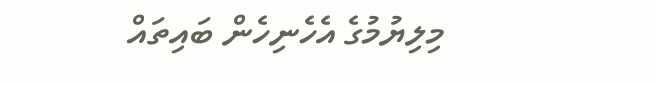މިލިޔުމުގެ އެހެނިހެން ބައިތައް